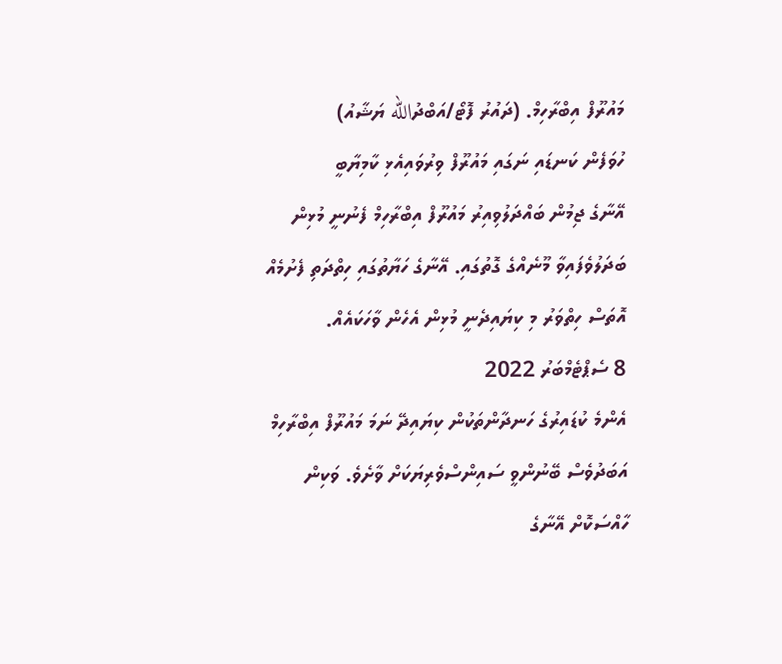މައުރޫފް އިބްރާހިމް. (ދައުރު ފޮޓޯ/އަބްދުالله ޔަޝާއު)
ހުވަފެން ކަނޑައި ނަގައި މައުރޫފް ވިރުވައިއެޅި ކާމިޔާބީ
އޭނާގެ ޖިމުން ބައްދަލުވިއިރު މައުރޫފް އިބްރާހިމް ފެނުނީ މުޅިން ބަދަލުވެފައިވާ މޫނެއްގެ ގޮތުގައި. އޭނާގެ ހަޔާތުގައި ހިތްދަތި ފެށުމެއް އޮތަސް ހިތްވަރު މި ކިޔައިދެނީ މުޅިން އެހެން ވާހަކައެއް.
8 ސެޕްޓެމްބަރު 2022
އެންމެ ކުޑައިރުގެ ހަނދާންތަކުން ކިޔައިދޭ ނަމަ މައުރޫފް އިބްރާހިމް އަބަދުވެސް ބޭނުންވީ ސައިންސްވެރިޔަކަށް ވާށެވެ. ވަކިން ހާއްސަކޮށް އޭނާގެ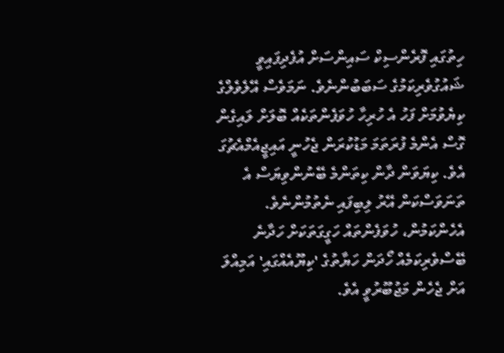ހިތުގައި ފޮރެންސިކް ސައިންސަށް އުފެދިފައިވީ ޝައުގުވެރިކަމުގެ ސަބަބުންނެވެ. ނަމަވެސް އޭލެވެލްގެ ކިޔެވުމަށް ފަހު އެ ހުރިހާ ހުވަފެންތަކެއް ބޮލަށް ލައިގެން ގޮސް އެންމެ ފުރަތަމަ މަޑުކުރަން ޖެހުނީ އައިޖީއެމްއެޗުގަ އެވެ. ކިޔަވަން ދާން ކިތަންމެ ބޭނުންވިޔަސް އެ ތަނަވަސްކަން އޭރު ލިބިފައި ނެތުމުންނެވެ. އެހެންކަމުން، ހުވަފެންތައް ހަގީގަތަކަށް ހަދާނެ ބޭސްވެރިކަމެއް ހޯދަން ހަޔާތުގެ 'ކިޔޫއެއްގައި' އަމިއްލަ އަށް ޖެހެން މަޖުބޫރުވީ އެވެ.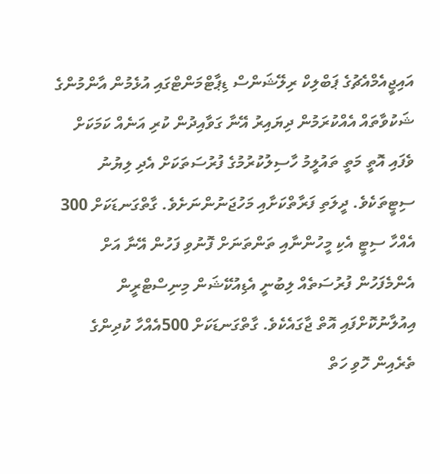އައިޖީއެމްއެޗުގެ ޕަބްލިކް ރިލޭޝަންސް ޑިޕާޓްމަންޓްގައި އުޅެމުން އާންމުންގެ ޝަކުވާތައް އެއްކުރަމުން ދިޔައިރު އޭނާ ގަވާއިދުން ކުރި އަނެއް ކަމަކަށް ވެފައި އޮތީ މަތީ ތައުލީމު ހާސިލުކުރުމުގެ ފުރުސަތަކަށް އެދި ލިޔުނު ސިޓީތަކެވެ. ދީލަތި ފަރާތްކަށާއި މަހުޖަނުންނަށެވެ. ގާތްގަނޑަކަށް 300 އެއްހާ ސިޓީ އެކި މީހުންނާއި ތަންތަނަށް ފޮނުވި ފަހުން އޭނާ އަށް އެންމެފަހުން ފުރުސަތެއް ލިބުނީ އެޑިއުކޭޝަން މިނިސްޓްރީން އިއުލާނުކޮށްފައި އޮތް ޖާގައެކެވެ. ގާތްގަނޑަކަށް 500އެއްހާ ކުދިންގެ ތެރެއިން ހޮވި ހަތް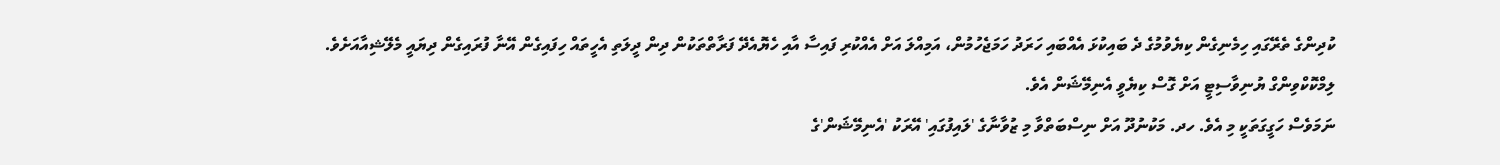ކުދިންގެ ތެރޭގައި ހިމެނިގެން ކިޔެވުމުގެ ދެ ބައިކުޅަ އެއްބައި ހަރަދު ހަމަޖެހުމުން، އަމިއްލަ އަށް އެއްކުރި ފައިސާ އާއި ހެޔޮއެދޭ ފަރާތްތަކުން ދިން ދީލަތި އެހީތައް ހިފައިގެން އޭނާ ފުރައިގެން ދިޔައީ މެލޭޝިއާއަށެވެ. ލިމްކޮކްވިންގް ޔުނިވާސިޓީ އަށް ގޮސް ކިޔެވީ އެނިމޭޝަން އެވެ.
ނަމަވެސް ހަގީގަތަކީ މި އެވެ. ހދ. މަކުނުދޫ އަށް ނިސްބަތްވާ މި ޒުވާނާގެ 'ލައިފުގައި' އޭރަކު 'އެނިމޭޝަން'ގެ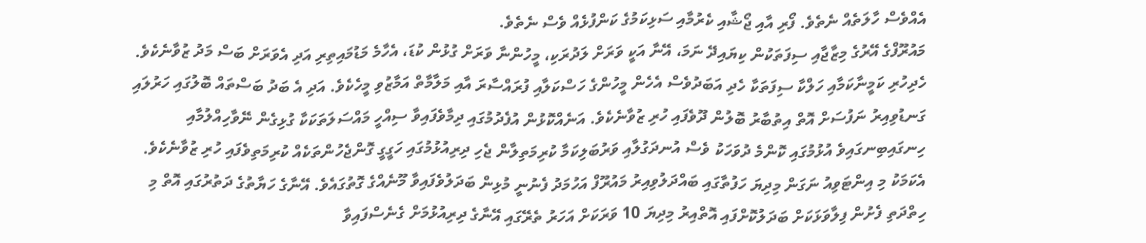އެއްވެސް ހާލަތެއް ނެތެވެ. ފޯރި އާއި ޖޯޝާއި ކެރުމާއި ސަޅިކަމުގެ ކަންފުޅެއް ވެސް ނެތެވެ.
މައުރޫފްގެ އޭރުގެ މިޒާޖާއި ސިފަތަކުން ކިޔައިދޭ ނަމަ، އޭނާ އަކީ ވަރަށް ލަދުރަކި، މީހުންނާ ވަރަށް ގުޅުން ކުޑަ، އެހާމެ މަޑުމައިތިރި އަދި އެވަރަށް ބަސް މަދު ޒުވާނެކެވެ. ހެދިހުރި ކަމީނާކަމާއި ހަލްކާ ސިފަތަކާ ހެދި އަބަދުވެސް އެހެން މީހުންގެ ހަސްކަލާއި ފުރައްސާރަ އާއި މަލާމާތް އަމާޒުވި މީހެކެވެ. އަދި އެ ބަދު ބަސްތައް ބޮލުގައި ހަރުލައި ގަނޑުވިއިރު ނަފުސަށް އޮތް އިތުބާރު ބޮލުން ދޫވެފައި ހުރި ޒުވާނެކެވެ. އަނެއްކޮޅުން އުފެދުމުގައި ދިމާވެފައިވާ ސިއްހީ މައްސަލަތަކަކާ ގުޅިގެން ނޭވާހިއްލުމާއި ހިނގައިބިނގައިވެ އުޅުމުގައި ކޮންމެ ދުވަހަކު ވެސް އުނދަގުލާއި ވަރުބަލިކަމާ ކުރިމަތިލާން ޖެހި ދިރިއުޅުމުގައި ހަގީގީ ގޮންޖެހުންތަކެއް ކުރިމަތިވެފައި ހުރި ޒުވާނެކެވެ.
އެކަމަކު މި އިންޓަވިއު ނަގަން މިދިޔަ ހަފުތާގައި ބައްދަލުވިއިރު މައުރޫފް އަހުމަދު ފެނުނީ މުޅިން ބަދަލުވެފައިވާ މޫނެއްގެ ގޮތުގައެވެ. އޭނާގެ ހަޔާތުގެ ދަތުރުގައި އޮތް މި ހިތްދަތި ފެށުން ފިލާވަޅަކަށް ބަދަލުކޮށްފައި އޮތްއިރު މިދިޔަ 10 ވަރަކަށް އަހަރު ތެރޭގައި އޭނާގެ ދިރިއުޅުމަށް ގެނެސްފައިވާ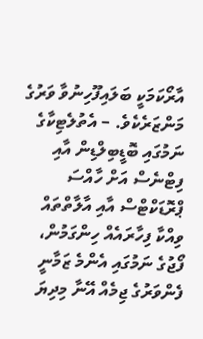އާރޯކަމަކީ ބަލައިފޫހިނުވާ ވަރުގެ މަންޒަރެކެވެ. – އެތުލެޓިކާގެ ނަމުގައި ބޮޑީބިލްޑިން އާއި ފިޓްނެސް އަށް ހާއްސަ ޕްރޮޑަކްޓްސް އާއި އާލާތްތައް ވިއްކާ ފިހާރައެއް ހިންގަމުން، ފޯޖުގެ ނަމުގައި އެންމެ ޒަމާނީ ފެންވަރުގެ ޖިމެއް އޭނާ މިދިޔަ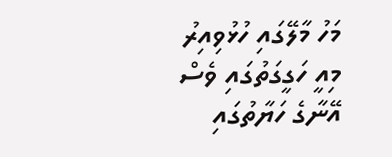މަހު މާލޭގައި ހުޅުވިއިރު މިއީ ހަގީގަތުގައި ވެސް އޭނާގެ ހަޔާތުގައި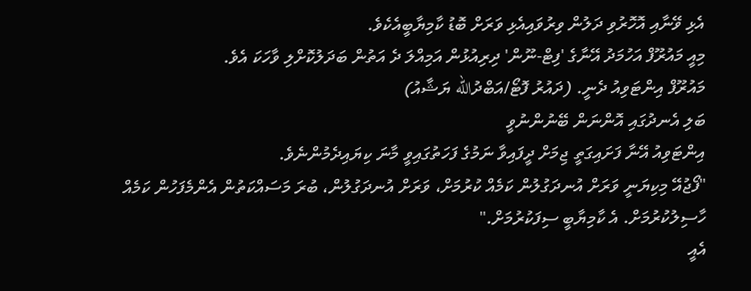އެޅި ވޭނާއި އޮހޮރުވި ދަލުން ވިރުވައިއެޅި ވަރަށް ބޮޑު ކާމިޔާބީއެކެވެ.
މިއީ މައުރޫފް އަހުމަދު އޭނާގެ 'ފިޓް-ނޫން' ދިރިއުޅުން އަމިއްލަ ދެ އަތުން ބަދަލުކޮށްލި ވާހަކަ އެވެ.
މައުރޫފް އިންޓަވިއު ދެނީ. (ދައުރު ފޮޓޯ/އަބްދުالله ޔަޝާއު)
ބަލި އެނދުގައި އޮންނަން ބޭނުންނުވީ
އިންޓަވިއު އޭނާ ފަށައިގަތީ ޖިމަށް ދީފައިވާ ނަމުގެ ފަހަތުގައިވީ މާނަ ކިޔައިދެމުންނެވެ.
"ފޯޖުއޭ މިކިޔަނީ ވަރަށް އުނދަގުލުން ކަމެއް ކުރުމަށް، ވަރަށް އުނދަގުލުން، ބުރަ މަސައްކަތުން އެންމެފަހުން ކަމެއް ހާސިލުކުރުމަށް. އެ ކާމިޔާބީ ސިފަކުރުމަށް."
އެއީ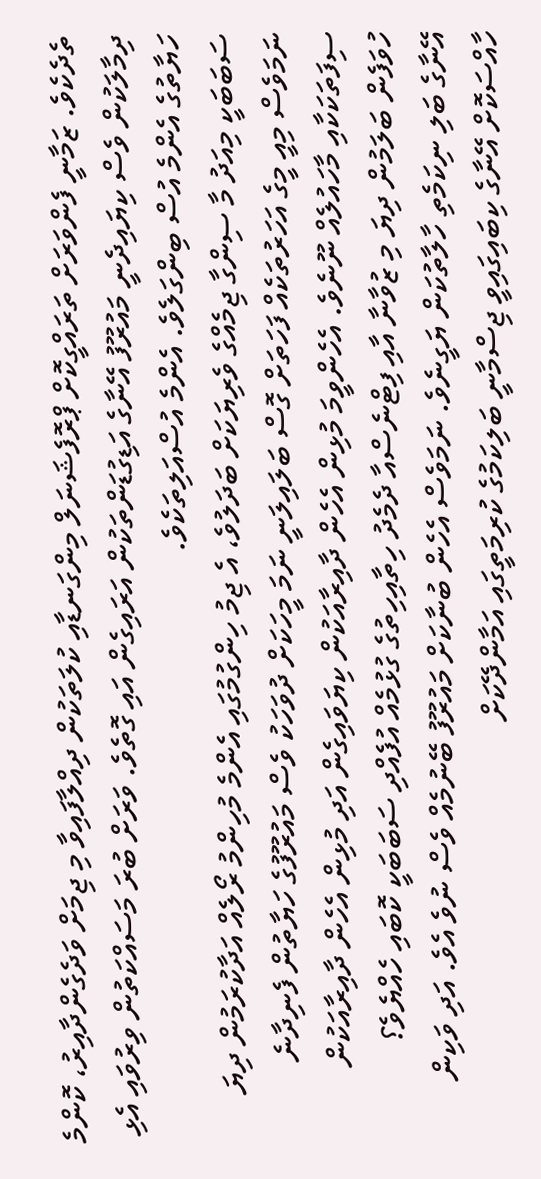ތެދެކެވެ. ޒަމާނީ ފެންވަރަށް ތަރައްގީކޮށް ޕްރޮފެޝަނަލް މިންގަނޑާއި ކުލަތަކުން ދިއްލާފައިވާ މި ޖިމަށް ވަދެގެންދާއިރު، ކޮންމެ ދިމާލަކުން ވެސް ކިޔައިދެނީ މައުރޫފު އޭނާގެ އަޑިގުޑަންތަކުން އަރައިގެން އައި ގޮތެވެ. ވަރަށް ބުރަ މަސައްކަތުން ވިރުވައި އެޅި ހަޔާތުގެ އެންމެ އުސް ބިންގަލެވެ. އެންމެ އުސްއަލިތަކެވެ.
ސަބަބަކީ މިއަދު މާ ސިންގާ ޖިމެއްގެ ވެރިޔަކަށް ބަދަލުވެ، އެ ޖިމު ހިންގުމުގައި އެންމެ މުހިންމު ރޯލެއް އަދާކުރަމުން ދިޔަ ނަމަވެސް މިއީ މީގެ އަހަރުތަކެއް ފަހަތަށް ގޮސް ބަލައިލަނީ ނަމަ މީހަކަށް ދުވަހަކު ވެސް މައުރޫފުގެ ހަޔާތުން ފެނިދާނެ ސިފަތަކަކާއި މާހައުލެއް ނޫނެވެ. އެހެންވީމަ މުޅިން އެހެން ދާއިރާއަކުން ކިޔަވައިގެން އަދި މުޅިން އެހެން ދާއިރާއަކުން ހުވަފެން ބަލަމުން ދިޔަ މި ޒުވާނާ އާއި ފިޓްނެސްއާ ދެމެދު ހިތާއިހިތުގެ ގުޅުމެއް އުފެއްދި ސަބަބަކީ ކޮބައި ހެއްޔެވެ؟
އޭނާގެ ބަލި ނިކަމެތި ހާލާތުކަން ޔަގީނެވެ. ނަމަވެސް އެހެން ބުނާކަށް މައުރޫފު ބޭނުމެއް ވެސް ނުވެ އެވެ. އަދި ވަކިން ހާއްސަކޮށް އޭނާގެ ކިބައިގައިވީ ޖިސްމާނީ ބަލިކަމުގެ ކުރިމަތީގައި އަމާންދޭކަށް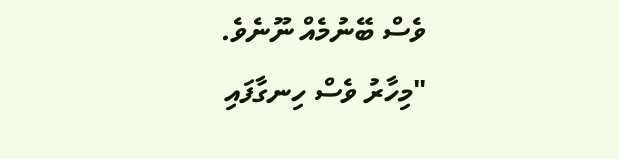ވެސް ބޭނުމެއް ނޫނެވެ.
"މިހާރު ވެސް ހިނގާފައި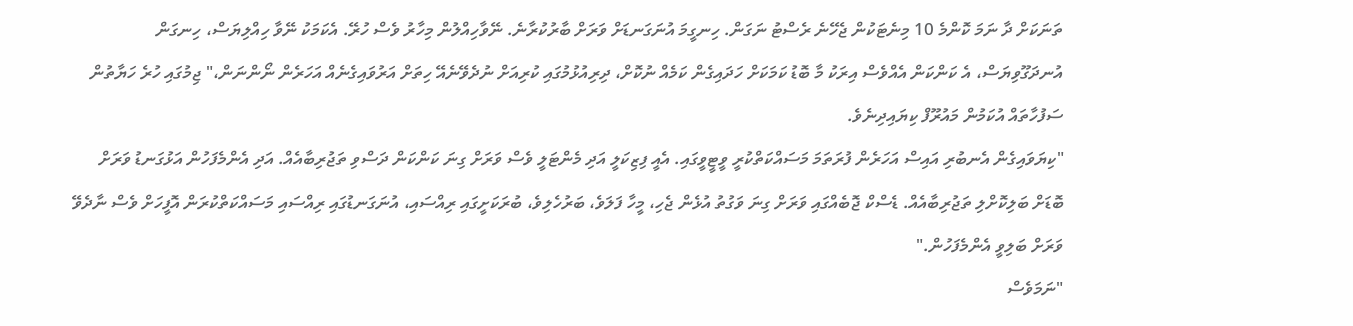ތަނަކަށް ދާ ނަމަ ކޮންމެ 10 މިނެޓަކުން ޖެހޭނެ ރެސްޓު ނަގަން. ހިނގީމަ އުނަގަނޑަށް ވަރަށް ބާރުކުރާނެ. ނޭވާހިއްލުން މިހާރު ވެސް ހުރޭ. އެކަމަކު ނޭވާ ހިއްލިޔަސް، ހިނގަން އުނދަގޫވިޔަސް، އެ ކަންކަން އެއްވެސް އިރަކު މާ ބޮޑު ކަމަކަށް ހަދައިގެން ކަމެއް ނުކޮށް، ދިރިއުޅުމުގައި ކުރިއަށް ނުދެވޭނެއޭ ހިތަށް އަރުވައިގެނެއް އަހަރެން ނޯންނަން،" ޖިމުގައި ހުރެ ހަޔާތުން ސަފުހާތައް އުކަމުން މައުރޫފް ކިޔައިދިނެވެ.
"ކިޔަވައިގެން އެނބުރި އައިސް އަހަރެން ފުރަތަމަ މަސައްކަތްކުރީ ވީޓީވީގައި. އެއީ ފިޒިކަލީ އަދި މެންޓަލީ ވެސް ވަރަށް ގިނަ ކަންކަން ދަސްވި ތަޖުރިބާއެއް. އަދި އެންމެފަހުން އަޅުގަނޑު ވަރަށް ބޮޑަށް ބަލިކޮށްލި ތަޖުރިބާއެއް. ޑެސްކް ޖޮބެއްގައި ވަރަށް ގިނަ ވަގުތު އުޅެން ޖެހި، މީހާ ފަލަވެ، ބަރުހެލިވެ، ބުރަކަށީގައި ރިއްސައި، އުނަގަނޑުގައި ރިއްސައި މަސައްކަތްކުރަން އޮފީހަށް ވެސް ނާދެވޭ ވަރަށް ބަލިވީ އެންމެފަހުން."
"ނަމަވެސް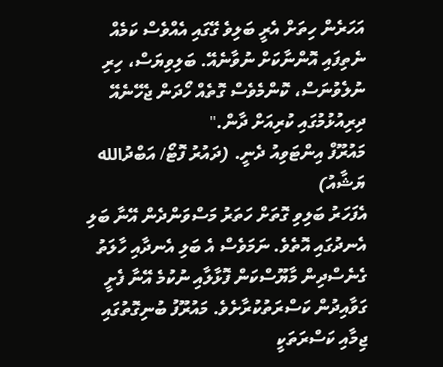އަހަރެން ހިތަށް އެރީ ބަލިވެ ގޭގައި އެއްވެސް ކަމެއް ނެތިފައި އޮންނާކަށް ނުވާނެއޭ. ބަލިވިޔަސް، ހިރި ނުލެވުނަސް، ކޮންމެވެސް ގޮތެއް ހޯދަން ޖެހޭނެއޭ ދިރިއުޅުމުގައި ކުރިއަށް ދާން."
މައުރޫފް އިންޓަވިއު ދެނީ. (ދައުރު ފޮޓޯ/ އަބްދުالله ޔަޝާއު)
އެފަހަރު ބަލިވި ގޮތަށް ހަތަރު މަސްވަންދެން އޭނާ ބަލި އެނދުގައި އޮތެވެ. ނަމަވެސް އެ ބަލި އެނދާއި ހާލަތު ގެނެސްދިން މާޔޫސްކަން ފޮޅާލާއި ނުކުމެ އޭނާ ފެށީ ގަވާއިދުން ކަސްރަތުކުރާށެވެ. މައުރޫފު ބުނިގޮތުގައި ޖިމާއި ކަސްރަތަކީ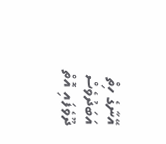އޭނާގެ ހިތް އަބަދުވެސް ދޫވެފައި އޮތް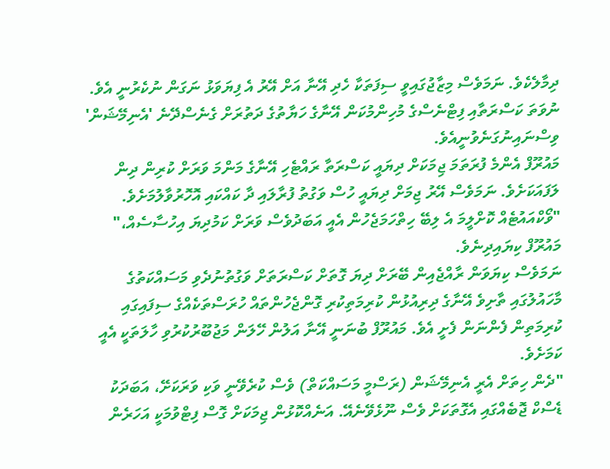ދިމާލެކެވެ. ނަމަވެސް މިޒާޖުގައިވީ ސިފަތަކާ ހެދި އޭނާ އަށް އޭރު އެ ފިޔަވަޅު ނަގަން ނުކެރުނީ އެވެ. ނުވަތަ ކަސްރަތާއި ފިޓްނެސްގެ މުހިންމުކަން އޭނާގެ ހަޔާތުގެ ދަތުރަށް ގެނެސްދޭނެ 'އެނިމޭޝަން' ވިސްނައިނުގަނެވުނީއެވެ.
މައުރޫފް އެންމެ ފުރަތަމަ ޖިމަކަށް ދިޔައީ ކަސްރަތާ ރައްޓެހި އޭނާގެ މަންމަ ވަރަށް ކުރިން ދިން ލަފައަކަށެވެ. ނަމަވެސް އޭރު ޖިމަށް ދިޔައީ ހުސް ވަގުތު ފުރާލައި ދާ ކައްކައި އޮހޮރުވާލުމަށެވެ.
"ވޯކްއައުޓެއް ކޮށްލީމަ އެ ލިބޭ ހިތްހަމަޖެހުން އެއީ އަބަދުވެސް ވަރަށް ކަމުދިޔަ އިހުސާސެއް،" މައުރޫފް ކިޔައިދިނެވެ.
ނަމަވެސް ކިޔަވަން ރާއްޖެއިން ބޭރަށް ދިޔަ ގޮތަށް ކަސްރަތަށް ވަގުތުނުދެވި މަސައްކަތުގެ މާހައުލުގައި ތާށިވެ އޭނާގެ ދިރިއުޅުން ކުރިމަތިކުރި ގޮންޖެހުންތައް ހުރަސްތަކެއްގެ ސިފައިގައި ކުރިމަތިން ފެންނަން ފެށީ އެވެ. މައުރޫފް ބުނަނީ އޭނާ އަލުން ހޭލަން މަޖުބޫރުކުރުވި ހާލަތަކީ އެއީ ކަމަށެވެ.
"ދެން ހިތަށް އެރީ އެނިމޭޝަން (ރަސްމީ މަސައްކަތް) ވެސް ކުރެވޭނީ ވަކި ވަރަކަށޭ، އަބަދަކު ޑެސްކް ޖޮބެއްގައި އެގޮތަކަށް ވެސް ނޫޅެވޭނެއޭ. އަނެއްކޮޅުން ޖިމަކަށް ގޮސް ފިޓްވުމަކީ އަހަރެން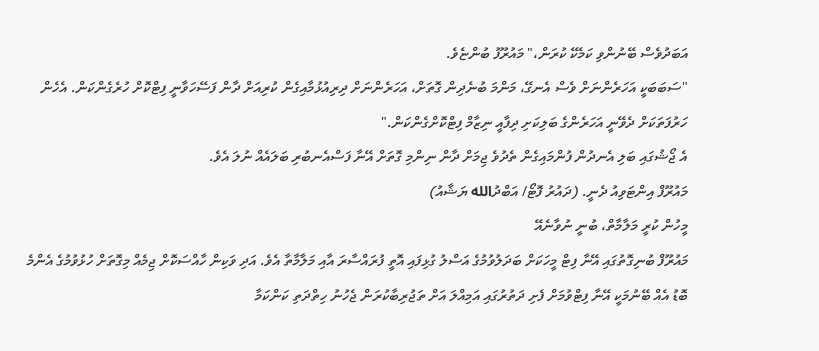އަބަދުވެސް ބޭނުންވި ކަމެކޭ ކުރަން،" މައުރޫފު ބުންޏެވެ.
"ސަބަބަކީ އަހަރެންނަށް ވެސް އެނގޭ، މަންމަ ބުނެދިން ގޮތަށް، އަހަރެންނަށް ދިރިއުޅުމާއިގެން ކުރިއަށް ދާން ފަސޭހަވާނީ ފިޓްކޮށް ހުރެގެންކަން. އެހެން ހަރުފަތަކަށް ދެވޭނީ އަހަރެންގެ ބަލިކަށި ދިފާއީ ނިޒާމް ފިޓްކޮށްގެންކަން."
އެ ޖޯޝުގައި ބަލި އެނދުން ފުންމައިގެން ތެދުވެ ޖިމަށް ދާން ނިންމި ގޮތަށް އޭނާ ފަސްއެނބުރި ބަލައެއް ނުލަ އެވެ.
މައުރޫފް އިންޓަވިއު ދެނީ. (ދައުރު ފޮޓޯ/ އަބްދުالله ޔަޝާއު)
މީހުން ކުރީ މަލާމާތް، ބުނީ ނުވާނެއޭ
މައުރޫފް ބުނިގޮތުގައި އޭނާ ފިޓް މީހަކަށް ބަދަލުވުމުގެ އަސްލު ގުޅިފައި އޮތީ ފުރައްސާރަ އާއި މަލާމާތާ އެވެ. އަދި ވަކިން ހާއްސަކޮށް ޖިމެއް މިގޮތަށް ހުޅުވުމުގެ އެންމެ ބޮޑު އެއް ބޭނުމަކީ އޭނާ ފިޓްވުމަށް ފެށި ދަތުރުގައި އަމިއްލަ އަށް ތަޖުރިބާކުރަން ޖެހުނު ހިތްދަތި ކަންކަމާ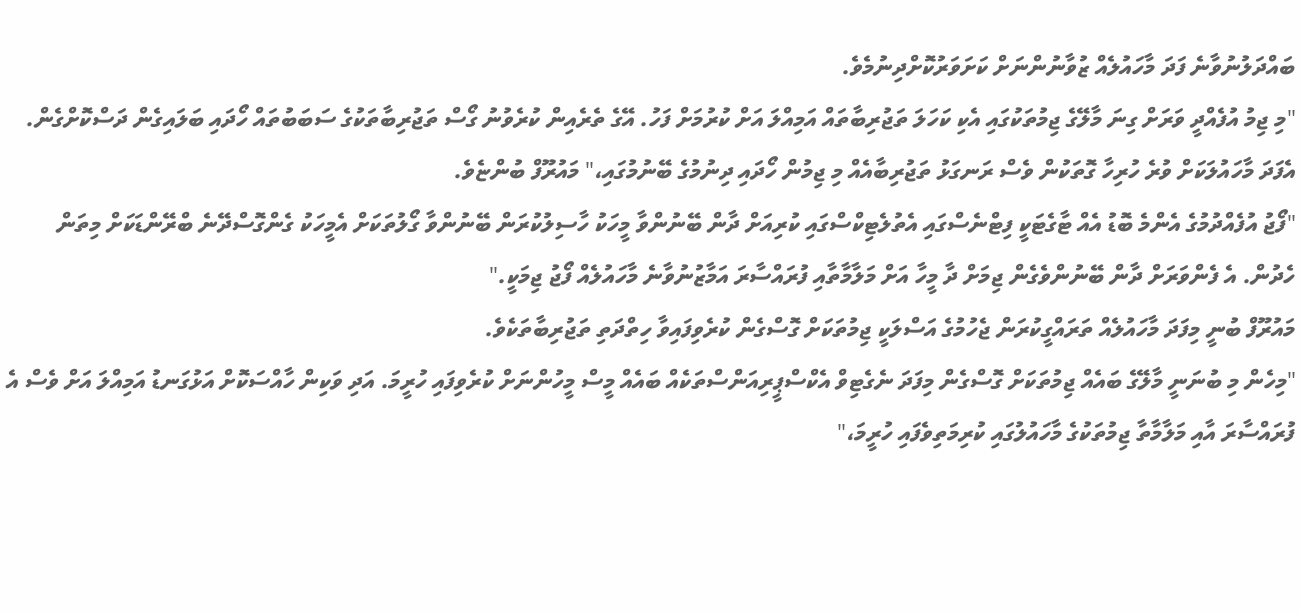ބައްދަލުނުވާނެ ފަދަ މާހައުލެއް ޒުވާނުންނަށް ކަށަވަރުކޮށްދިނުމެވެ.
"މި ޖިމު އުފެއްދީ ވަރަށް ގިނަ މާލޭގެ ޖިމުތަކުގައި އެކި ކަހަލަ ތަޖުރިބާތައް އަމިއްލަ އަށް ކުރުމަށް ފަހު. އޭގެ ތެރެއިން ކުރެވުނު ގޯސް ތަޖުރިބާތަކުގެ ސަބަބުތައް ހޯދައި ބަލައިގެން ދަސްކޮށްގެން. އެފަދަ މާހައުލަކަށް ވުރެ ހުރިހާ ގޮތަކުން ވެސް ރަނގަޅު ތަޖުރިބާއެއް މި ޖިމުން ހޯދައި ދިނުމުގެ ބޭނުމުގައި،" މައުރޫފް ބުންޏެވެ.
"ފޯޖު އުފެއްދުމުގެ އެންމެ ބޮޑު އެއް ޓާގެޓަކީ ފިޓްނެސްގައި އެތުލެޓިކްސްގައި ކުރިއަށް ދާން ބޭނުންވާ މީހަކު ހާސިލުކުރަން ބޭނުންވާ ގޯލުތަކަށް އެމީހަކު ގެންގޮސްދޭނެ ބްރޭންޑަކަށް މިތަން ހެދުން. އެ ފެންވަރަށް ދާން ބޭނުންވެގެން ޖިމަށް ދާ މީހާ އަށް މަލާމާތާއި ފުރައްސާރަ އަމާޒުނުވާނެ މާހައުލެއް ފޯޖު ޖިމަކީ."
މައުރޫފް ބުނީ މިފަދަ މާހައުލެއް ތަރައްގީކުރަން ޖެހުމުގެ އަސްލަކީ ޖިމުތަކަށް ގޮސްގެން ކުރެވިފައިވާ ހިތްދަތި ތަޖުރިބާތަކެވެ.
"މިހެން މި ބުނަނީ މާލޭގެ ބައެއް ޖިމުތަކަށް ގޮސްގެން މިފަދަ ނެގެޓިވް އެކްސްޕީރިއަންސްތަކެއް ބައެއް މީސް މީހުންނަށް ކުރެވިފައި ހުރީމަ. އަދި ވަކިން ހާއްސަކޮށް އަޅުގަނޑު އަމިއްލަ އަށް ވެސް އެ ފުރައްސާރަ އާއި މަލާމާތާ ޖިމުތަކުގެ މާހައުލުގައި ކުރިމަތިވެފައި ހުރީމަ،"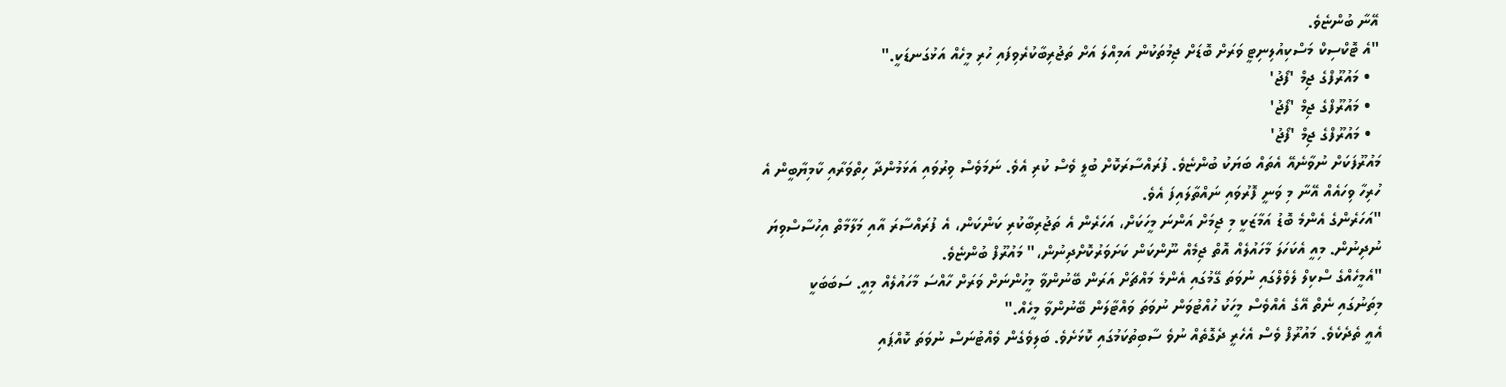އޭނާ ބުންޏެވެ.
"އެ ޓޮކްސިކް މަސްކިއުލިނިޓީ ވަރަށް ބޮޑަށް ޖިމުތަކުން އަމިއްލަ އަށް ތަޖުރިބާކުރެވިފައި ހުރި މީހެއް އަޅުގަނޑަކީ."
  • މައުރޫފްގެ ޖިމް 'ފޯޖު'
  • މައުރޫފްގެ ޖިމް 'ފޯޖު'
  • މައުރޫފްގެ ޖިމް 'ފޯޖު'
މައުރޫފަކަށް ނުވާނެއޭ އެތައް ބަޔަކު ބުންޏެވެ. ފުރައްސާރަކޮށް ބުލީ ވެސް ކުރި އެވެ. ނަމަވެސް ވިރުވައި އަޅަމުންދާ ހިތްވަރާއި ކާމިޔާބީން އެ ހުރިހާ ވިހައެއް އޭނާ މި ވަނީ ފޮރުވައި ނައްތާލައިފަ އެވެ.
"އަހަރެންގެ އެންމެ ބޮޑު އަމާޒަކީ މި ޖިމަށް އަންނަ މީހަކަށް، އަހަރެން އެ ތަޖުރިބާކުރި ކަންކަން، އެ ފުރައްސާރަ އާއި މަލާމާތް އިހުސާސްވިޔަ ނުދިނުން. މިއީ އެކަހަލަ މާހައުލެއް އޮތް ޖިމެއް ނޫންކަން ކަށަވަރުކޮށްދިނުން،" މައުރޫފް ބުންޏެވެ.
"އެމީހެއްގެ ސްކިލް ލެވެލްގައި ނުވަތަ ގޭމުގައި އެންމެ މައްޗަށް އަރަން ބޭނުންވާ މީހުންނަށް ވަރަށް ހާއްސަ މާހައުލެއް މިއީ. ސަބަބަކީ މިތަނުގައި ނެތް އޭގެ އެއްވެސް މީހަކު ހުއްޓުވަން ނުވަތަ ވައްޓާލަން ބޭނުންވާ މީހެއް."
އެއީ ތެދެކެވެ. މައުރޫފް ވެސް އެހެރީ ދެގޮތެއް ނުވެ ސާބިތުކަމުގައި ކޮޅަށެވެ. ބަލިވެގެން ވެއްޓުނަސް ނުވަތަ ކޮއްޕައި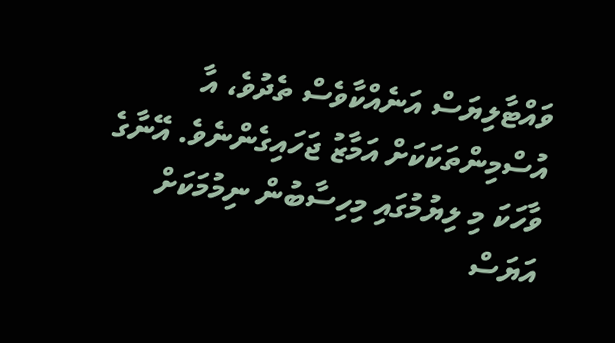ވައްޓާލިޔަސް އަނެއްކާވެސް ތެދުވެ، އާ އުސްމިންތަކަކަށް އަމާޒު ޖަހައިގެންނެވެ. އޭނާގެ ވާހަކަ މި ލިޔުމުގައި މިހިސާބުން ނިމުމަކަށް އަޔަސް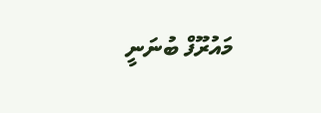މައުރޫފް ބުނަނީ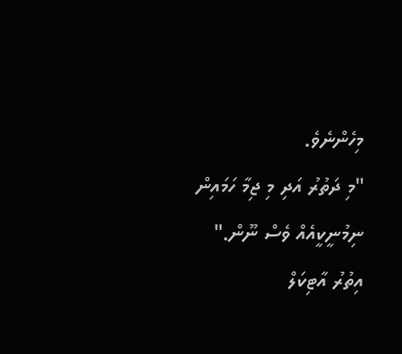މިހެންނެވެ.
"މި ދަތުރު އަދި މި ޖިމާ ހަމައިން ނިމުނީކީއެއް ވެސް ނޫން."
އިތުރު އާޓިކަލް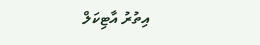އިތުރު އާޓިކަލް